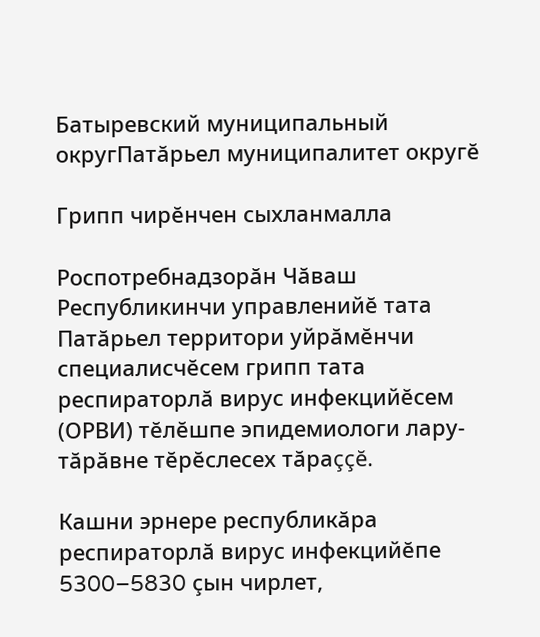Батыревский муниципальный округПатăрьел муниципалитет округĕ

Грипп чирĕнчен сыхланмалла

Роспотребнадзорăн Чăваш Республикинчи управленийĕ тата Патăрьел территори уйрăмĕнчи специалисчĕсем грипп тата респираторлă вирус инфекцийĕсем (ОРВИ) тĕлĕшпе эпидемиологи лару-тăрăвне тĕрĕслесех тăраççĕ.

Кашни эрнере республикăра респираторлă вирус инфекцийĕпе 5300–5830 çын чирлет,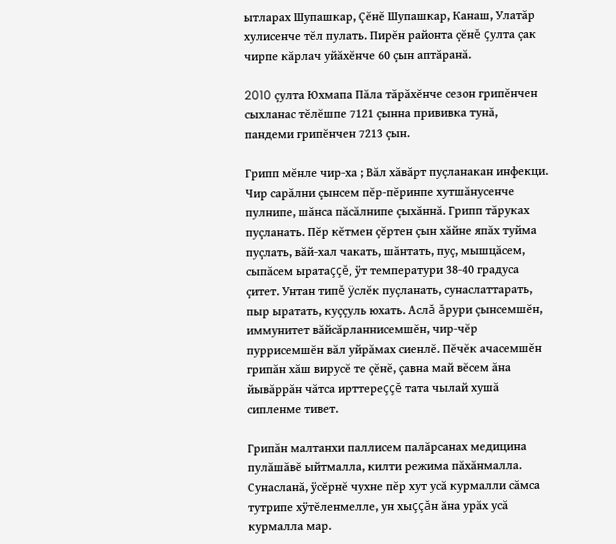ытларах Шупашкар, Çĕнĕ Шупашкар, Канаш, Улатăр хулисенче тĕл пулать. Пирĕн районта çĕнĕ çулта çак чирпе кăрлач уйăхĕнче 60 çын аптăранă.

2010 çулта Юхмапа Пăла тăрăхĕнче сезон грипĕнчен сыхланас тĕлĕшпе 7121 çынна прививка тунă, пандеми грипĕнчен 7213 çын.

Грипп мĕнле чир-ха ; Вăл хăвăрт пуçланакан инфекци. Чир сарăлни çынсем пĕр-пĕринпе хутшăнусенче пулнипе, шăнса пăсăлнипе çыхăннă. Грипп тăруках пуçланать. Пĕр кĕтмен çĕртен çын хăйне япăх туйма пуçлать, вăй-хал чакать, шăнтать, пуç, мышцăсем, сыпăсем ыратаççĕ, ÿт температури 38-40 градуса çитет. Унтан типĕ ÿслĕк пуçланать, сунаслаттарать, пыр ыратать, куççуль юхать. Аслă ăрури çынсемшĕн, иммунитет вăйсăрланнисемшĕн, чир-чĕр пуррисемшĕн вăл уйрăмах сиенлĕ. Пĕчĕк ачасемшĕн грипăн хăш вирусĕ те çĕнĕ, çавна май вĕсем ăна йывăррăн чăтса ирттереççĕ тата чылай хушă сипленме тивет.

Грипăн малтанхи паллисем палăрсанах медицина пулăшăвĕ ыйтмалла, килти режима пăхăнмалла. Сунасланă, ÿсĕрнĕ чухне пĕр хут усă курмалли сăмса тутрипе хÿтĕленмелле, ун хыççăн ăна урăх усă курмалла мар.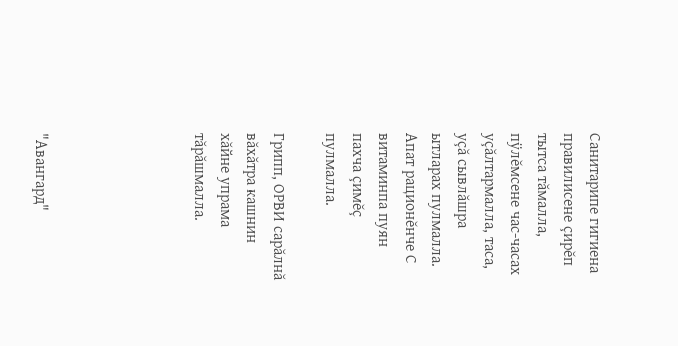Санитарипе гигиена правилисене çирĕп тытса тăмалла, пÿлĕмсене час-часах уçăлтармалла, таса, уçă сывлăшра ытларах пулмалла. Апат рационĕнче С витаминпа пуян пахча çимĕç пулмалла.

Грипп, ОРВИ сарăлнă вăхăтра кашнин хăйне упрама тăрăшмалла.





"Авангард"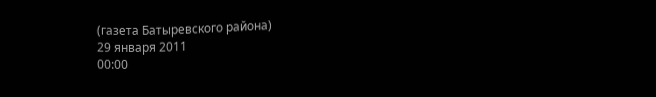(газета Батыревского района)
29 января 2011
00:00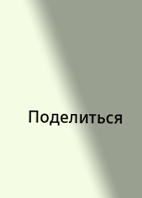Поделиться